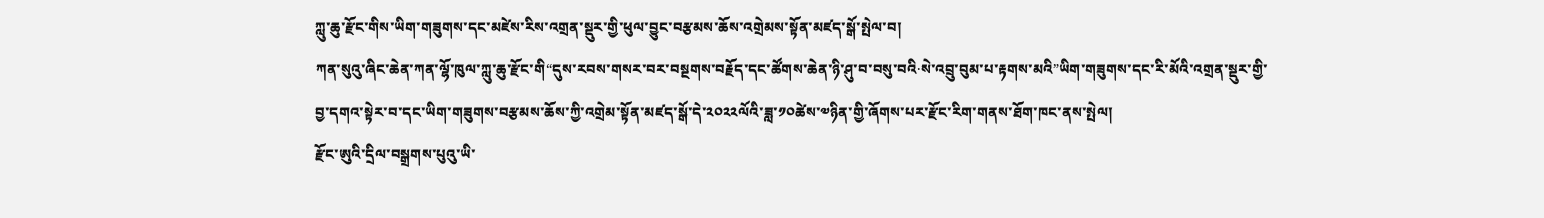ཀླུ་ཆུ་རྫོང་གིས་ཡིག་གཟུགས་དང་མཛེས་རིས་འགྲན་སྡུར་གྱི་ཕུལ་བྱུང་བརྩམས་ཆོས་འགྲེམས་སྟོན་མཛད་སྒོ་སྤེལ་བ།
ཀན་སུའུ་ཞིང་ཆེན་ཀན་ལྷོ་ཁུལ་ཀླུ་ཆུ་རྫོང་གི“དུས་རབས་གསར་བར་བསྔགས་བརྗོད་དང་ཚོགས་ཆེན་ཉི་ཤུ་བ་བསུ་བའི·སེ་འབྲུ་བུམ་པ་རྟགས་མའི”ཡིག་གཟུགས་དང་རི་མོའི་འགྲན་སྡུར་གྱི་བྱ་དགའ་སྟེར་བ་དང་ཡིག་གཟུགས་བརྩམས་ཆོས་ཀྱི་འགྲེམ་སྟོན་མཛད་སྒོ་དེ་༢༠༢༢ལོའི་ཟླ་༡༠ཚེས་༧ཉིན་གྱི་ཞོགས་པར་རྫོང་རིག་གནས་ཐོག་ཁང་ནས་སྤེལ།
རྫོང་ཨུའི་དྲིལ་བསྒྲགས་པུའུ་ཡི་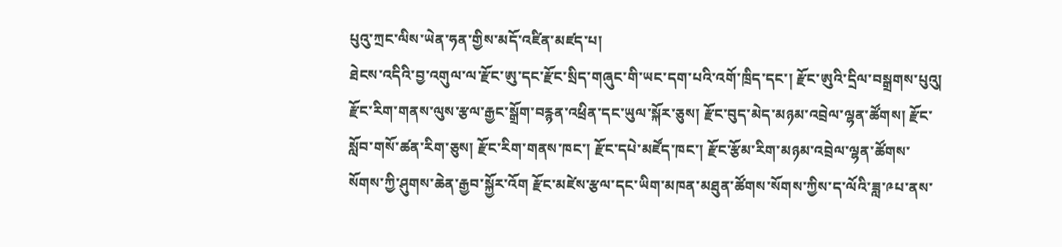པུའུ་ཀྲང་ལིས་ཡེན་ཧན་གྱིས་མདོ་འཛིན་མཛད་པ།
ཐེངས་འདིའི་བྱ་འགུལ་ལ་རྫོང་ཨུ་དང་རྫོང་སྲིད་གཞུང་གི་ཡང་དག་པའི་འགོ་ཁྲིད་དང་། རྫོང་ཨུའི་དྲིལ་བསྒྲགས་པུའུ། རྫོང་རིག་གནས་ལུས་རྩལ་རྒྱང་སྒྲོག་བརྙན་འཕྲིན་དང་ཡུལ་སྐོར་ཅུས། རྫོང་བུད་མེད་མཉམ་འབྲེལ་ལྷན་ཚོགས། རྫོང་སློབ་གསོ་ཚན་རིག་ཅུས། རྫོང་རིག་གནས་ཁང་། རྫོང་དཔེ་མཛོད་ཁང་། རྫོང་རྩོམ་རིག་མཉམ་འབྲེལ་ལྷན་ཚོགས་སོགས་ཀྱི་ཤུགས་ཆེན་རྒྱབ་སྐྱོར་འོག རྫོང་མཛེས་རྩལ་དང་ཡིག་མཁན་མཐུན་ཚོགས་སོགས་ཀྱིས་ད་ལོའི་ཟླ་༩པ་ནས་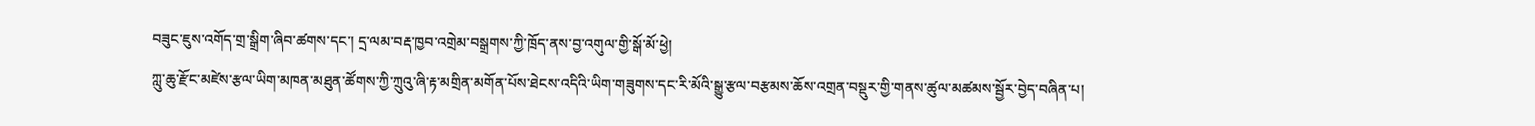བཟུང་ཇུས་འགོད་གྲ་སྒྲིག་ཞིབ་ཚགས་དང་། དྲ་ལམ་བརྡ་ཁྱབ་འགྲེམ་བསྒྲགས་ཀྱི་ཁྲོད་ནས་བྱ་འགུལ་གྱི་སྒོ་མོ་ཕྱེ།
ཀླུ་ཆུ་རྫོང་མཛེས་རྩལ་ཡིག་མཁན་མཐུན་ཚོགས་ཀྱི་ཀྲུའུ་ཞི་རྟ་མགྲིན་མགོན་པོས་ཐེངས་འདིའི་ཡིག་གཟུགས་དང་རི་མོའི་སྒྱུ་རྩལ་བརྩམས་ཆོས་འགྲན་བསྡུར་གྱི་གནས་ཚུལ་མཚམས་སྦྱོར་བྱེད་བཞིན་པ།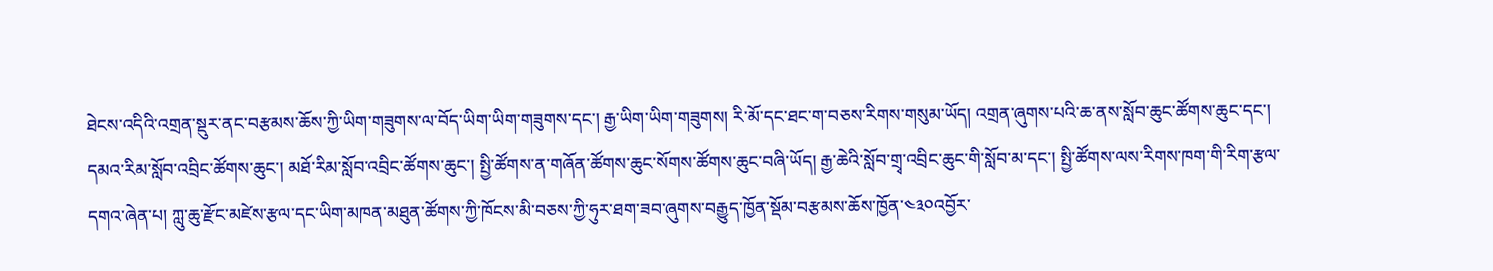ཐེངས་འདིའི་འགྲན་སྡུར་ནང་བརྩམས་ཆོས་ཀྱི་ཡིག་གཟུགས་ལ་བོད་ཡིག་ཡིག་གཟུགས་དང་། རྒྱ་ཡིག་ཡིག་གཟུགས། རི་མོ་དང་ཐང་ག་བཅས་རིགས་གསུམ་ཡོད། འགྲན་ཞུགས་པའི་ཆ་ནས་སློབ་ཆུང་ཚོགས་ཆུང་དང་། དམའ་རིམ་སློབ་འབྲིང་ཚོགས་ཆུང་། མཐོ་རིམ་སློབ་འབྲིང་ཚོགས་ཆུང་། སྤྱི་ཚོགས་ན་གཞོན་ཚོགས་ཆུང་སོགས་ཚོགས་ཆུང་བཞི་ཡོད། རྒྱ་ཆེའི་སློབ་གྲྭ་འབྲིང་ཆུང་གི་སློབ་མ་དང་། སྤྱི་ཚོགས་ལས་རིགས་ཁག་གི་རིག་རྩལ་དགའ་ཞེན་པ། ཀླུ་ཆུ་རྫོང་མཛེས་རྩལ་དང་ཡིག་མཁན་མཐུན་ཚོགས་ཀྱི་ཁོངས་མི་བཅས་ཀྱི་ཧུར་ཐག་ཟབ་ཞུགས་བརྒྱུད་ཁྱོན་སྡོམ་བརྩམས་ཆོས་ཁྱོན་༤༣༠འབྱོར་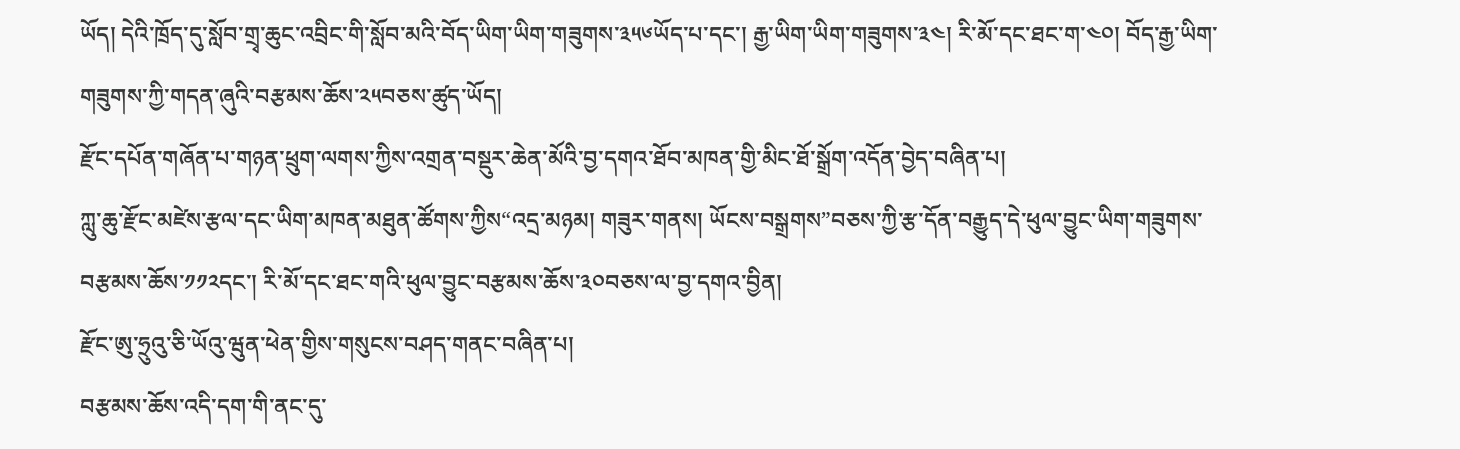ཡོད། དེའི་ཁྲོད་དུ་སློབ་གྲྭ་ཆུང་འབྲིང་གི་སློབ་མའི་བོད་ཡིག་ཡིག་གཟུགས་༣༥༦ཡོད་པ་དང་། རྒྱ་ཡིག་ཡིག་གཟུགས་༣༤། རི་མོ་དང་ཐང་ག་༤༠། བོད་རྒྱ་ཡིག་གཟུགས་ཀྱི་གདན་ཞུའི་བརྩམས་ཆོས་༢༥བཅས་ཚུད་ཡོད།
རྫོང་དཔོན་གཞོན་པ་གཉན་ཕྲུག་ལགས་ཀྱིས་འགྲན་བསྡུར་ཆེན་མོའི་བྱ་དགའ་ཐོབ་མཁན་གྱི་མིང་ཐོ་སྒྲོག་འདོན་བྱེད་བཞིན་པ།
ཀླུ་ཆུ་རྫོང་མཛེས་རྩལ་དང་ཡིག་མཁན་མཐུན་ཚོགས་ཀྱིས“འདྲ་མཉམ། གཟུར་གནས། ཡོངས་བསྒྲགས”བཅས་ཀྱི་རྩ་དོན་བརྒྱུད་དེ་ཕུལ་བྱུང་ཡིག་གཟུགས་བརྩམས་ཆོས་༡༡༢དང་། རི་མོ་དང་ཐང་གའི་ཕུལ་བྱུང་བརྩམས་ཆོས་༣༠བཅས་ལ་བྱ་དགའ་བྱིན།
རྫོང་ཨུ་ཧྲུའུ་ཅི་ཡོའུ་ཝུན་ཕེན་གྱིས་གསུངས་བཤད་གནང་བཞིན་པ།
བརྩམས་ཆོས་འདི་དག་གི་ནང་དུ་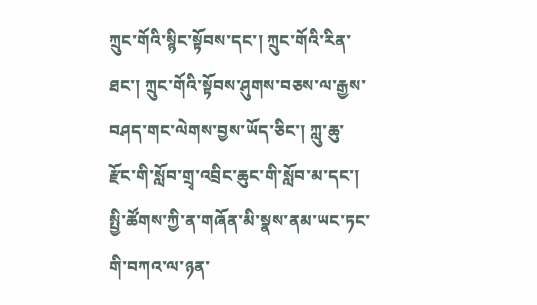ཀྲུང་གོའི་སྙིང་སྟོབས་དང་། ཀྲུང་གོའི་རིན་ཐང་། ཀྲུང་གོའི་སྟོབས་ཤུགས་བཅས་ལ་རྒྱས་བཤད་གང་ལེགས་བྱས་ཡོད་ཅིང་། ཀླུ་ཆུ་རྫོང་གི་སློབ་གྲྭ་འབྲིང་ཆུང་གི་སློབ་མ་དང་། སྤྱི་ཚོགས་ཀྱི་ན་གཞོན་མི་སྣས་ནམ་ཡང་ཏང་གི་བཀའ་ལ་ཉན་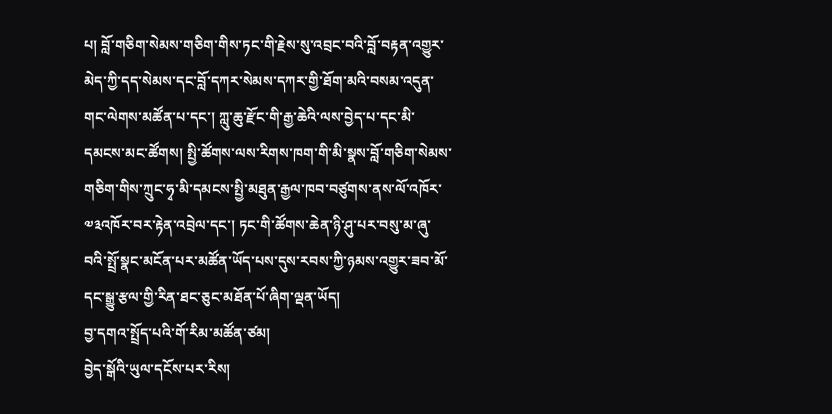པ། བློ་གཅིག་སེམས་གཅིག་གིས་ཏང་གི་རྗེས་སུ་འབྲང་བའི་བློ་བརྟན་འགྱུར་མེད་ཀྱི་དད་སེམས་དང་བློ་དཀར་སེམས་དཀར་གྱི་ཐོག་མའི་བསམ་འདུན་གང་ལེགས་མཚོན་པ་དང་། ཀླུ་ཆུ་རྫོང་གི་རྒྱ་ཆེའི་ལས་བྱེད་པ་དང་མི་དམངས་མང་ཚོགས། སྤྱི་ཚོགས་ལས་རིགས་ཁག་གི་མི་སྣས་བློ་གཅིག་སེམས་གཅིག་གིས་ཀྲུང་ཧྭ་མི་དམངས་སྤྱི་མཐུན་རྒྱལ་ཁབ་བཙུགས་ནས་ལོ་འཁོར་༧༣འཁོར་བར་རྟེན་འབྲེལ་དང་། ཏང་གི་ཚོགས་ཆེན་ཉི་ཤུ་པར་བསུ་མ་ཞུ་བའི་སྤྲོ་སྣང་མངོན་པར་མཚོན་ཡོད་པས་དུས་རབས་ཀྱི་ཉམས་འགྱུར་ཟབ་མོ་དང་སྒྱུ་རྩལ་གྱི་རིན་ཐང་ཅུང་མཐོན་པོ་ཞིག་ལྡན་ཡོད།
བྱ་དགའ་སྤྲོད་པའི་གོ་རིམ་མཚོན་ཙམ།
བྱེད་སྒོའི་ཡུལ་དངོས་པར་རིས།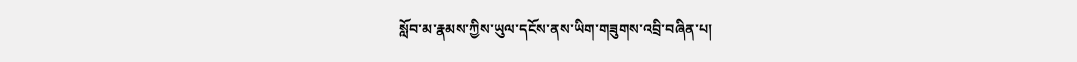སློབ་མ་རྣམས་ཀྱིས་ཡུལ་དངོས་ནས་ཡིག་གཟུགས་འབྲི་བཞིན་པ།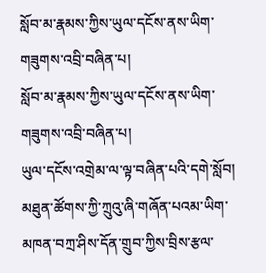སློབ་མ་རྣམས་ཀྱིས་ཡུལ་དངོས་ནས་ཡིག་གཟུགས་འབྲི་བཞིན་པ།
སློབ་མ་རྣམས་ཀྱིས་ཡུལ་དངོས་ནས་ཡིག་གཟུགས་འབྲི་བཞིན་པ།
ཡུལ་དངོས་འགྲེམ་ལ་ལྟ་བཞིན་པའི་དགེ་སློབ།
མཐུན་ཚོགས་ཀྱི་ཀྲུའུ་ཞི་གཞོན་པའམ་ཡིག་མཁན་བཀྲ་ཤིས་དོན་གྲུབ་ཀྱིས་བྲིས་རྩལ་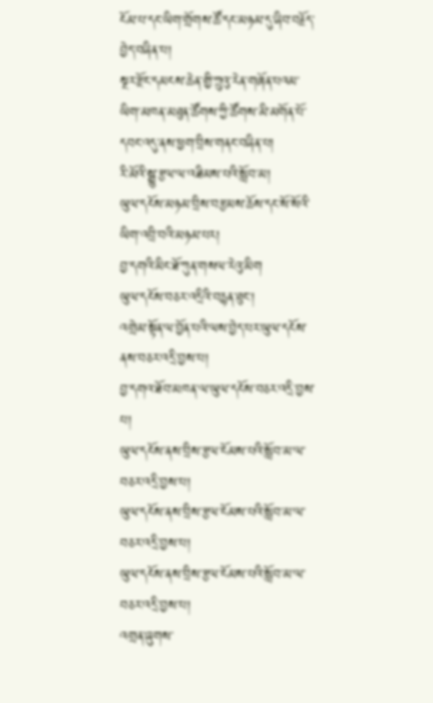ངོམ་པ་དང་ཡིག་གྲོགས་ཚོ་དང་མཉམ་དུ་ཞིབ་བརྗོད་བྱེད་བཞིན་པ།
སྔར་རྫོང་དམངས་ཆེན་གྱི་ཀྲུའུ་རེན་གཞོན་པའམ་ཡིག་མཁན་མཐུན་ཚོགས་ཀྱི་ཚོགས་མི་མགོན་པོ་དབང་འདུ་ནས་ཕྱག་བྲིས་གནང་བཞིན་པ།
རི་མོའི་སྒྱུ་རྩལ་ལ་འཐིམས་པའི་སློབ་མ།
ཡུལ་དངོས་མཉམ་བྲིས་བརྩམས་ཆོས་དང་སོ་སོའི་ཡིག་འབྲི་བའི་མཉམ་པར།
བྱ་དགའི་མིང་ཐོ་ཀུན་གསལ་རེའུ་མིག
ཡུལ་དངོས་བཅར་འདྲིའི་བརྙན་ཐུང་།
འགྲེམ་སྟོན་ལ་བྱོན་པའི་ལས་བྱེད་པར་ཡུལ་དངོས་ནས་བཅར་འདྲི་བྱས་པ།
བྱ་དགའ་ཐོབ་མཁན་ལ་ཡུལ་དངོས་བཅར་འདྲི་བྱས་པ།
ཡུལ་དངོས་ནས་བྲིས་རྩལ་ངོམས་པའི་སློབ་མ་ལ་བཅར་འདྲི་བྱས་པ།
ཡུལ་དངོས་ནས་བྲིས་རྩལ་ངོམས་པའི་སློབ་མ་ལ་བཅར་འདྲི་བྱས་པ།
ཡུལ་དངོས་ནས་བྲིས་རྩལ་ངོམས་པའི་སློབ་མ་ལ་བཅར་འདྲི་བྱས་པ།
འགྲན་ཞུགས་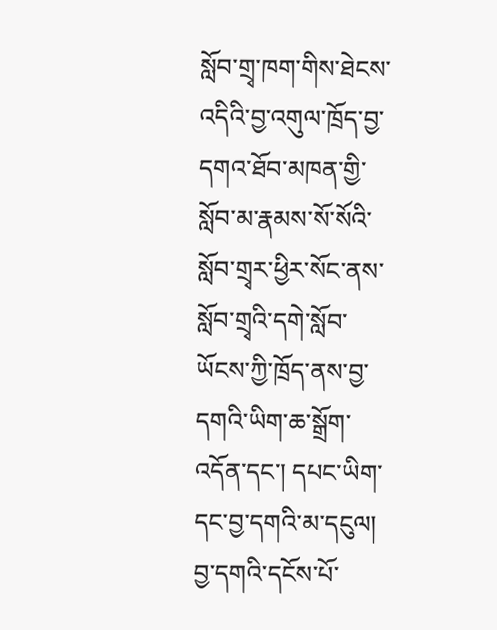སློབ་གྲྭ་ཁག་གིས་ཐེངས་འདིའི་བྱ་འགུལ་ཁྲོད་བྱ་དགའ་ཐོབ་མཁན་གྱི་སློབ་མ་རྣམས་སོ་སོའི་སློབ་གྲྭར་ཕྱིར་སོང་ནས་སློབ་གྲྭའི་དགེ་སློབ་ཡོངས་ཀྱི་ཁྲོད་ནས་བྱ་དགའི་ཡིག་ཆ་སྒྲོག་འདོན་དང་། དཔང་ཡིག་དང་བྱ་དགའི་མ་དངུལ། བྱ་དགའི་དངོས་པོ་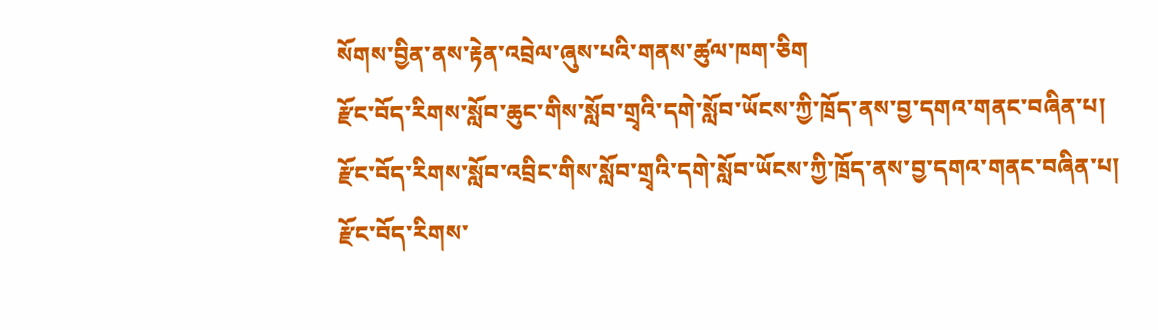སོགས་བྱིན་ནས་རྟེན་འབྲེལ་ཞུས་པའི་གནས་ཚུལ་ཁག་ཅིག
རྫོང་བོད་རིགས་སློབ་ཆུང་གིས་སློབ་གྲྭའི་དགེ་སློབ་ཡོངས་ཀྱི་ཁྲོད་ནས་བྱ་དགའ་གནང་བཞིན་པ།
རྫོང་བོད་རིགས་སློབ་འབྲིང་གིས་སློབ་གྲྭའི་དགེ་སློབ་ཡོངས་ཀྱི་ཁྲོད་ནས་བྱ་དགའ་གནང་བཞིན་པ།
རྫོང་བོད་རིགས་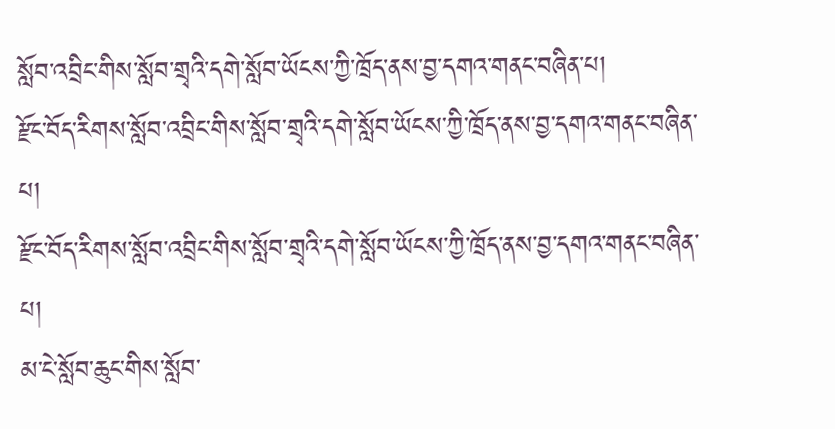སློབ་འབྲིང་གིས་སློབ་གྲྭའི་དགེ་སློབ་ཡོངས་ཀྱི་ཁྲོད་ནས་བྱ་དགའ་གནང་བཞིན་པ།
རྫོང་བོད་རིགས་སློབ་འབྲིང་གིས་སློབ་གྲྭའི་དགེ་སློབ་ཡོངས་ཀྱི་ཁྲོད་ནས་བྱ་དགའ་གནང་བཞིན་པ།
རྫོང་བོད་རིགས་སློབ་འབྲིང་གིས་སློབ་གྲྭའི་དགེ་སློབ་ཡོངས་ཀྱི་ཁྲོད་ནས་བྱ་དགའ་གནང་བཞིན་པ།
མ་ངེ་སློབ་ཆུང་གིས་སློབ་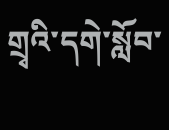གྲྭའི་དགེ་སློབ་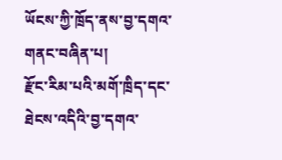ཡོངས་ཀྱི་ཁྲོད་ནས་བྱ་དགའ་གནང་བཞིན་པ།
རྫོང་རིམ་པའི་མགོ་ཁྲིད་དང་ཐེངས་འདིའི་བྱ་དགའ་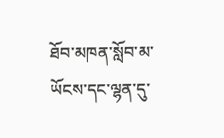ཐོབ་མཁན་སློབ་མ་ཡོངས་དང་ལྷན་དུ་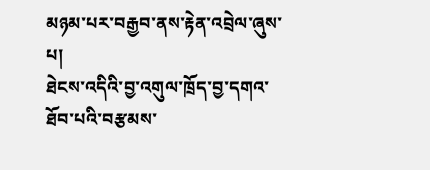མཉམ་པར་བརྒྱབ་ནས་རྟེན་འབྲེལ་ཞུས་པ།
ཐེངས་འདིའི་བྱ་འགུལ་ཁྲོད་བྱ་དགའ་ཐོབ་པའི་བརྩམས་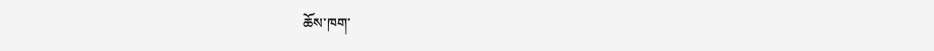ཆོས་ཁག་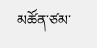མཚོན་ཙམ་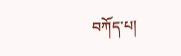བཀོད་པ།